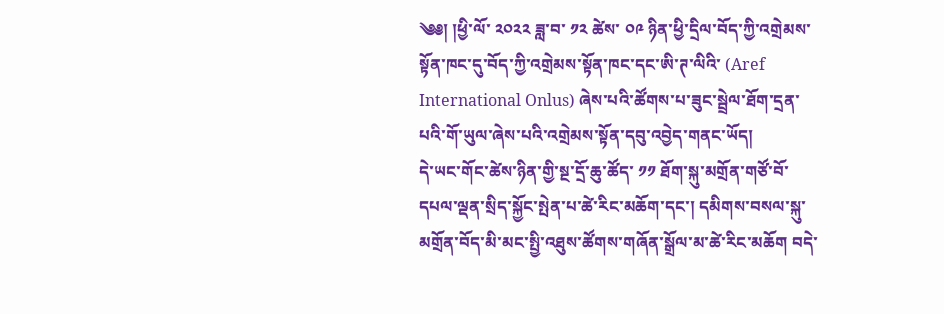༄༅། །ཕྱི་ལོ་ ༢༠༢༢ ཟླ་བ་ ༡༢ ཚེས་ ༠༩ ཉིན་ཕྱི་དྲིལ་བོད་ཀྱི་འགྲེམས་སྟོན་ཁང་དུ་བོད་ཀྱི་འགྲེམས་སྟོན་ཁང་དང་ཨི་ཊ་ལིའི་ (Aref International Onlus) ཞེས་པའི་ཚོགས་པ་ཟུང་སྦྲེལ་ཐོག་དྲན་པའི་གོ་ཡུལ་ཞེས་པའི་འགྲེམས་སྟོན་དབུ་འབྱེད་གནང་ཡོད།
དེ་ཡང་གོང་ཚེས་ཉིན་གྱི་སྔ་དྲོ་ཆུ་ཚོད་ ༡༡ ཐོག་སྐུ་མགྲོན་གཙོ་བོ་དཔལ་ལྡན་སྲིད་སྐྱོང་སྤེན་པ་ཚེ་རིང་མཆོག་དང་། དམིགས་བསལ་སྐུ་མགྲོན་བོད་མི་མང་སྤྱི་འཐུས་ཚོགས་གཞོན་སྒྲོལ་མ་ཚེ་རིང་མཆོག བདེ་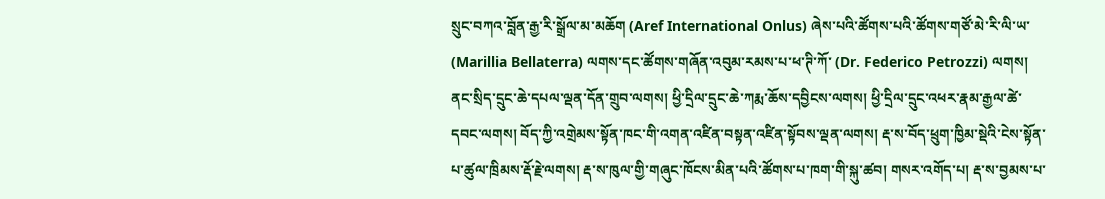སྲུང་བཀའ་བློན་རྒྱ་རི་སྒྲོལ་མ་མཆོག (Aref International Onlus) ཞེས་པའི་ཚོགས་པའི་ཚོགས་གཙོ་མེ་རི་ལི་ཡ་ (Marillia Bellaterra) ལགས་དང་ཚོགས་གཞོན་འབུམ་རམས་པ་ཕ་ཊི་ཀོ་ (Dr. Federico Petrozzi) ལགས། ནང་སྲིད་དྲུང་ཆེ་དཔལ་ལྡན་དོན་གྲུབ་ལགས། ཕྱི་དྲིལ་དྲུང་ཆེ་ཀརྨ་ཆོས་དབྱིངས་ལགས། ཕྱི་དྲིལ་དྲུང་འཕར་རྣམ་རྒྱལ་ཚེ་དབང་ལགས། བོད་ཀྱི་འགྲེམས་སྟོན་ཁང་གི་འགན་འཛིན་བསྟན་འཛིན་སྟོབས་ལྡན་ལགས། རྡ་ས་བོད་ཕྲུག་ཁྱིམ་སྡེའི་ངེས་སྟོན་པ་ཚུལ་ཁྲིམས་རྡོ་རྗེ་ལགས། རྡ་ས་ཁུལ་གྱི་གཞུང་ཁོངས་མིན་པའི་ཚོགས་པ་ཁག་གི་སྐུ་ཚབ། གསར་འགོད་པ། རྡ་ས་བྱམས་པ་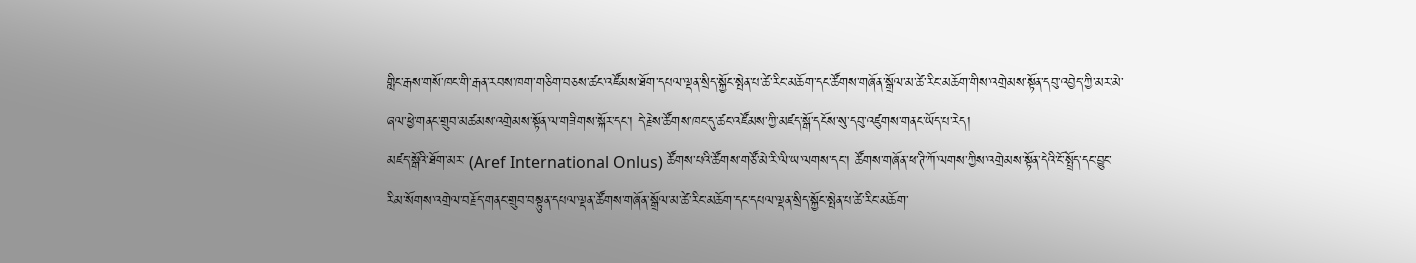གླིང་རྒས་གསོ་ཁང་གི་རྒན་རབས་ཁག་གཅིག་བཅས་ཚང་འཛོམས་ཐོག་དཔལ་ལྡན་སྲིད་སྐྱོང་སྤེན་པ་ཚེ་རིང་མཆོག་དང་ཚོགས་གཞོན་སྒྲོལ་མ་ཚེ་རིང་མཆོག་གིས་འགྲེམས་སྟོན་དབུ་འབྱེད་ཀྱི་མར་མེ་ཞལ་ཕྱེ་གནང་གྲུབ་མཚམས་འགྲེམས་སྟོན་ལ་གཟིགས་སྐོར་དང་། དེ་རྗེས་ཚོགས་ཁང་དུ་ཚང་འཛོམས་ཀྱི་མཛད་སྒོ་དངོས་སུ་དབུ་འཛུགས་གནང་ཡོད་པ་རེད།
མཛད་སྒོའི་ཐོག་མར་ (Aref International Onlus) ཚོགས་པའི་ཚོགས་གཙོ་མེ་རི་ལི་ཡ་ལགས་དང་། ཚོགས་གཞོན་ཕ་ཊི་ཀོ་ལགས་ཀྱིས་འགྲེམས་སྟོན་དེའི་ངོ་སྤྲོད་དང་བྱུང་རིམ་སོགས་འགྲེལ་བརྗོད་གནང་གྲུབ་བསྟུན་དཔལ་ལྡན་ཚོགས་གཞོན་སྒྲོལ་མ་ཚེ་རིང་མཆོག་དང་དཔལ་ལྡན་སྲིད་སྐྱོང་སྤེན་པ་ཚེ་རིང་མཆོག་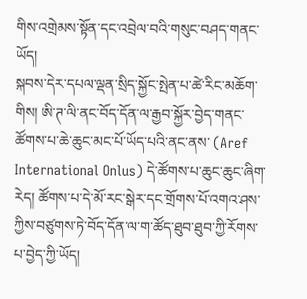གིས་འགྲེམས་སྟོན་དང་འབྲེལ་བའི་གསུང་བཤད་གནང་ཡོད།
སྐབས་དེར་དཔལ་ལྡན་སྲིད་སྐྱོང་སྤེན་པ་ཚེ་རིང་མཆོག་གིས། ཨི་ཊ་ལི་ནང་བོད་དོན་ལ་རྒྱབ་སྐྱོར་བྱེད་གནང་ཚོགས་པ་ཆེ་ཆུང་མང་པོ་ཡོད་པའི་ནང་ནས་ (Aref International Onlus) དེ་ཚོགས་པ་ཆུང་ཆུང་ཞིག་རེད། ཚོགས་པ་དེ་མོ་རང་སྒེར་དང་གྲོགས་པོ་འགའ་ཤས་ཀྱིས་བཙུགས་ཏེ་བོད་དོན་ལ་ག་ཚོད་ཐུབ་ཐུབ་ཀྱི་རོགས་པ་བྱེད་ཀྱི་ཡོད།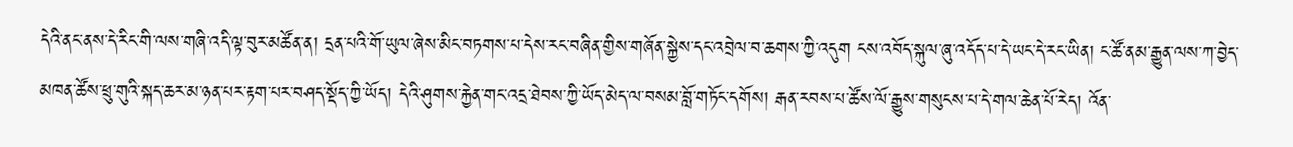དེའི་ནང་ནས་དེ་རིང་གི་ལས་གཞི་འདི་ལྟ་བུར་མཚོན་ན། དྲན་པའི་གོ་ཡུལ་ཞེས་མིང་བཏགས་པ་དེས་རང་བཞིན་གྱིས་གཞོན་སྐྱེས་དང་འབྲེལ་བ་ཆགས་ཀྱི་འདུག ངས་འབོད་སྐུལ་ཞུ་འདོད་པ་དེ་ཡང་དེ་རང་ཡིན། ང་ཚོ་ནམ་རྒྱུན་ལས་ཀ་བྱེད་མཁན་ཚོས་ཕྲུ་གུའི་སྐད་ཆར་མ་ཉན་པར་རྟག་པར་བཤད་སྡོད་ཀྱི་ཡོད། དེའི་ཤུགས་རྐྱེན་གང་འདྲ་ཐེབས་ཀྱི་ཡོད་མེད་ལ་བསམ་བློ་གཏོང་དགོས། རྒན་རབས་པ་ཚོས་ལོ་རྒྱུས་གསུངས་པ་དེ་གལ་ཆེན་པོ་རེད། འོན་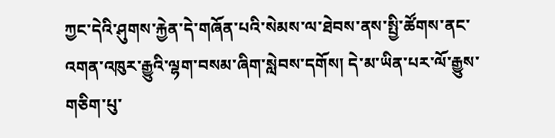ཀྱང་དེའི་ཤུགས་རྐྱེན་དེ་གཞོན་པའི་སེམས་ལ་ཐེབས་ནས་སྤྱི་ཚོགས་ནང་འགན་འཁུར་རྒྱུའི་ལྷག་བསམ་ཞིག་སླེབས་དགོས། དེ་མ་ཡིན་པར་ལོ་རྒྱུས་གཅིག་པུ་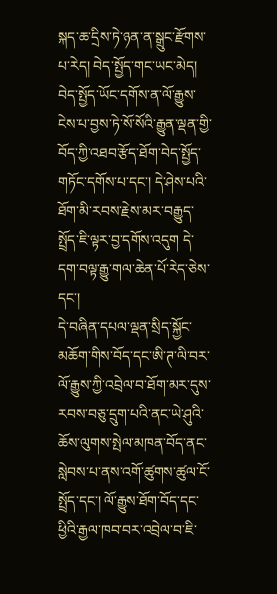སྐད་ཆ་དྲིས་ཏེ་ཉན་ན་སྒྲུང་རྫོགས་པ་རེད། བེད་སྤྱོད་གང་ཡང་མེད། བེད་སྤྱོད་ཡོང་དགོས་ན་ལོ་རྒྱུས་ངེས་པ་བྱས་ཏེ་སོ་སོའི་རྒྱུན་ལྡན་གྱི་བོད་ཀྱི་འཐབ་རྩོད་ཐོག་བེད་སྤྱོད་གཏོང་དགོས་པ་དང་། དེ་ཤེས་པའི་ཐོག་མི་རབས་རྗེས་མར་བརྒྱུད་སྤྲོད་ཇི་ལྟར་བྱ་དགོས་འདུག དེ་དག་བལྟ་རྒྱུ་གལ་ཆེན་པོ་རེད་ཅེས་དང་།
དེ་བཞིན་དཔལ་ལྡན་སྲིད་སྐྱོང་མཆོག་གིས་བོད་དང་ཨི་ཊ་ལི་བར་ལོ་རྒྱུས་ཀྱི་འབྲེལ་བ་ཐོག་མར་དུས་རབས་བཅུ་དྲུག་པའི་ནང་ཡེ་ཤུའི་ཆོས་ལུགས་སྤེལ་མཁན་བོད་ནང་སླེབས་པ་ནས་འགོ་ཚུགས་ཚུལ་ངོ་སྤྲོད་དང་། ལོ་རྒྱུས་ཐོག་བོད་དང་ཕྱིའི་རྒྱལ་ཁབ་བར་འབྲེལ་བ་ཇི་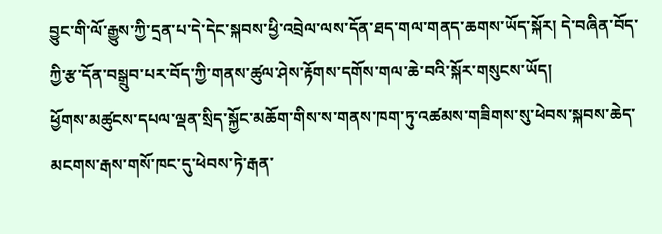བྱུང་གི་ལོ་རྒྱུས་ཀྱི་དྲན་པ་དེ་དེང་སྐབས་ཕྱི་འབྲེལ་ལས་དོན་ཐད་གལ་གནད་ཆགས་ཡོད་སྐོར། དེ་བཞིན་བོད་ཀྱི་རྩ་དོན་བསྒྲུབ་པར་བོད་ཀྱི་གནས་ཚུལ་ཤེས་རྟོགས་དགོས་གལ་ཆེ་བའི་སྐོར་གསུངས་ཡོད།
ཕྱོགས་མཚུངས་དཔལ་ལྡན་སྲིད་སྐྱོང་མཆོག་གིས་ས་གནས་ཁག་ཏུ་འཚམས་གཟིགས་སུ་ཕེབས་སྐབས་ཆེད་མངགས་རྒས་གསོ་ཁང་དུ་ཕེབས་ཏེ་རྒན་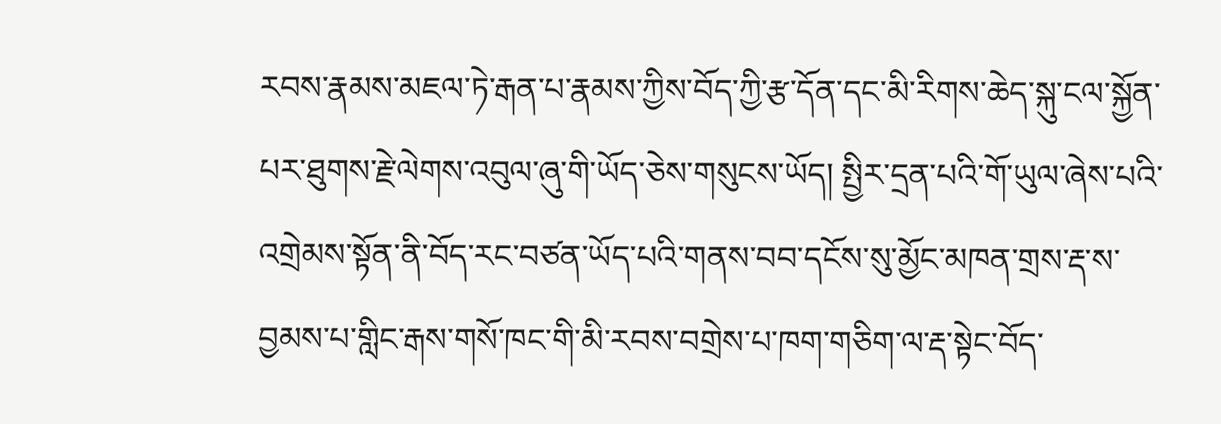རབས་རྣམས་མཇལ་ཏེ་རྒན་པ་རྣམས་ཀྱིས་བོད་ཀྱི་རྩ་དོན་དང་མི་རིགས་ཆེད་སྐུ་ངལ་སྐྱོན་པར་ཐུགས་རྗེ་ལེགས་འབུལ་ཞུ་གི་ཡོད་ཅེས་གསུངས་ཡོད། སྤྱིར་དྲན་པའི་གོ་ཡུལ་ཞེས་པའི་འགྲེམས་སྟོན་ནི་བོད་རང་བཙན་ཡོད་པའི་གནས་བབ་དངོས་སུ་མྱོང་མཁན་གྲས་རྡ་ས་བྱམས་པ་གླིང་རྒས་གསོ་ཁང་གི་མི་རབས་བགྲེས་པ་ཁག་གཅིག་ལ་རྡ་སྟེང་བོད་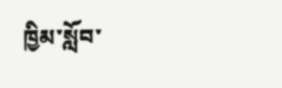ཁྱིམ་སློབ་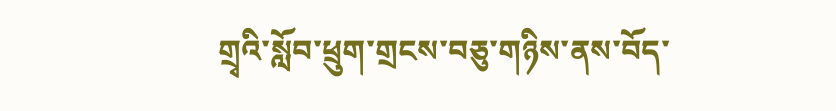གྲྭའི་སློབ་ཕྲུག་གྲངས་བཅུ་གཉིས་ནས་བོད་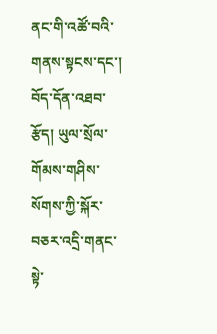ནང་གི་འཚོ་བའི་གནས་སྟངས་དང་། བོད་དོན་འཐབ་རྩོད། ཡུལ་སྲོལ་གོམས་གཤིས་སོགས་ཀྱི་སྐོར་བཅར་འདྲི་གནང་སྟེ་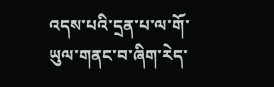འདས་པའི་དྲན་པ་ལ་གོ་ཡུལ་གནང་བ་ཞིག་རེད་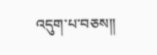འདུག་པ་བཅས།།